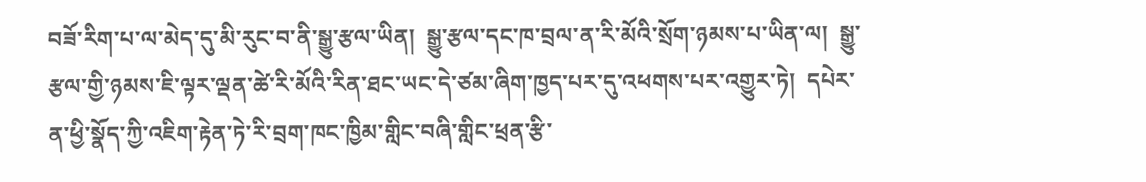བཟོ་རིག་པ་ལ་མེད་དུ་མི་རུང་བ་ནི་སྒྱུ་རྩལ་ཡིན།  སྒྱུ་རྩལ་དང་ཁ་བྲལ་ན་རི་མོའི་སྲོག་ཉམས་པ་ཡིན་ལ།  སྒྱུ་རྩལ་གྱི་ཉམས་ཇི་ལྟར་ལྡན་ཚེ་རི་མོའི་རིན་ཐང་ཡང་དེ་ཙམ་ཞིག་ཁྱད་པར་དུ་འཕགས་པར་འགྱུར་ཏེ།  དཔེར་ན་ཕྱི་སྣོད་ཀྱི་འཇིག་རྟེན་ཏེ་རི་བྲག་ཁང་ཁྱིམ་གླིང་བཞི་གླིང་ཕྲན་རྩི་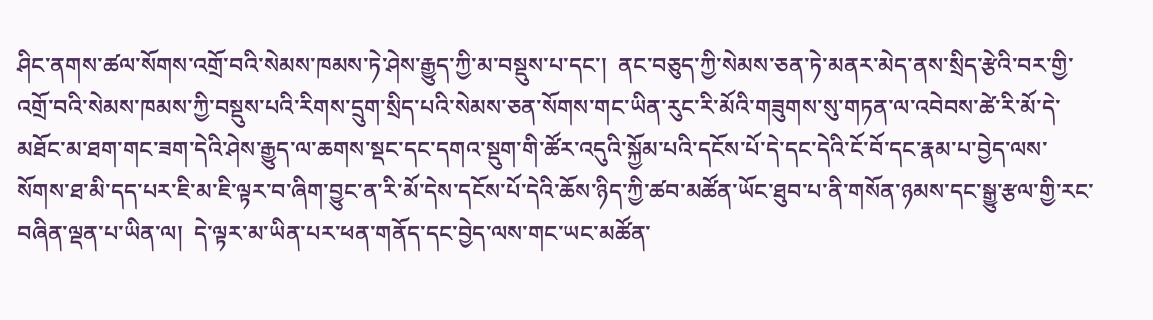ཤིང་ནགས་ཚལ་སོགས་འགྲོ་བའི་སེམས་ཁམས་ཏེ་ཤེས་རྒྱུད་ཀྱི་མ་བསྡུས་པ་དང་།  ནང་བཅུད་ཀྱི་སེམས་ཅན་ཏེ་མནར་མེད་ནས་སྲིད་རྩེའི་བར་གྱི་འགྲོ་བའི་སེམས་ཁམས་ཀྱི་བསྡུས་པའི་རིགས་དྲུག་སྲིད་པའི་སེམས་ཅན་སོགས་གང་ཡིན་རུང་རི་མོའི་གཟུགས་སུ་གཏན་ལ་འབེབས་ཚེ་རི་མོ་དེ་མཐོང་མ་ཐག་གང་ཟག་དེའི་ཤེས་རྒྱུད་ལ་ཆགས་སྡང་དང་དགའ་སྡུག་གི་ཚོར་འདུའི་སྐྱོམ་པའི་དངོས་པོ་དེ་དང་དེའི་ངོ་བོ་དང་རྣམ་པ་བྱེད་ལས་སོགས་ཐ་མི་དད་པར་ཇི་མ་ཇི་ལྟར་བ་ཞིག་བྱུང་ན་རི་མོ་དེས་དངོས་པོ་དེའི་ཆོས་ཉིད་ཀྱི་ཚབ་མཚོན་ཡོང་ཐུབ་པ་ནི་གསོན་ཉམས་དང་སྒྱུ་རྩལ་གྱི་རང་བཞིན་ལྡན་པ་ཡིན་ལ།  དེ་ལྟར་མ་ཡིན་པར་ཕན་གནོད་དང་བྱེད་ལས་གང་ཡང་མཚོན་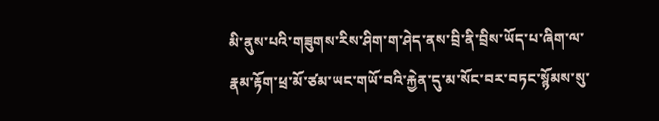མི་ནུས་པའི་གཟུགས་རིས་ཤིག་ག་ཤེད་ནས་བྲི་ནི་བྲིས་ཡོད་པ་ཞིག་ལ་རྣམ་རྟོག་ཕྲ་མོ་ཙམ་ཡང་གཡོ་བའི་རྐྱེན་དུ་མ་སོང་བར་བཏང་སྙོམས་སུ་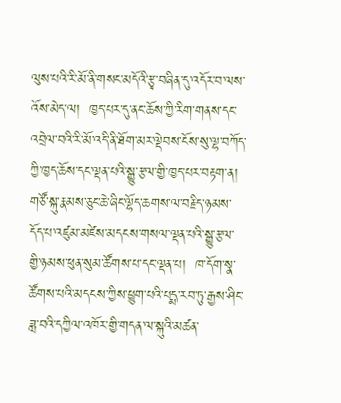ལུས་པའི་རི་མོ་ནི་གསང་མདོའི་རྩྭ་བཞིན་དུ་འདོར་བ་ལས་འོས་མེད་ལ།  ཁྱད་པར་དུ་ནང་ཆོས་ཀྱི་རིག་གནས་དང་འབྲེལ་བའི་རི་མོ་འདི་ནི་ཐོག་མར་ལྡེབས་ངོས་སུ་ལྷ་བཀོད་ཀྱི་ཁྱད་ཆོས་དང་ལྡན་པའི་སྒྱུ་རྩལ་གྱི་ཁྱད་པར་བརྟག་ན།  གཙོ་སྐུ་རྣམས་ཅུང་ཆེ་ཞིང་ལྷོད་ཆགས་ལ་བརྗིད་ཉམས་དོད་པ་འཛུམ་མཛེས་མདངས་གསལ་ལྡན་པའི་སྒྱུ་རྩལ་གྱི་ཉམས་ཕུན་སུམ་ཚོགས་པ་དང་ལྡན་པ།  ཁ་དོག་སྣ་ཚོགས་པའི་མདངས་ཀྱིས་ཕྱུག་པའི་པདྨ་རབ་ཏུ་རྒྱས་ཤིང་ཟླ་བའི་དཀྱིལ་འཁོར་གྱི་གདན་ལ་སྐུའི་མཚན་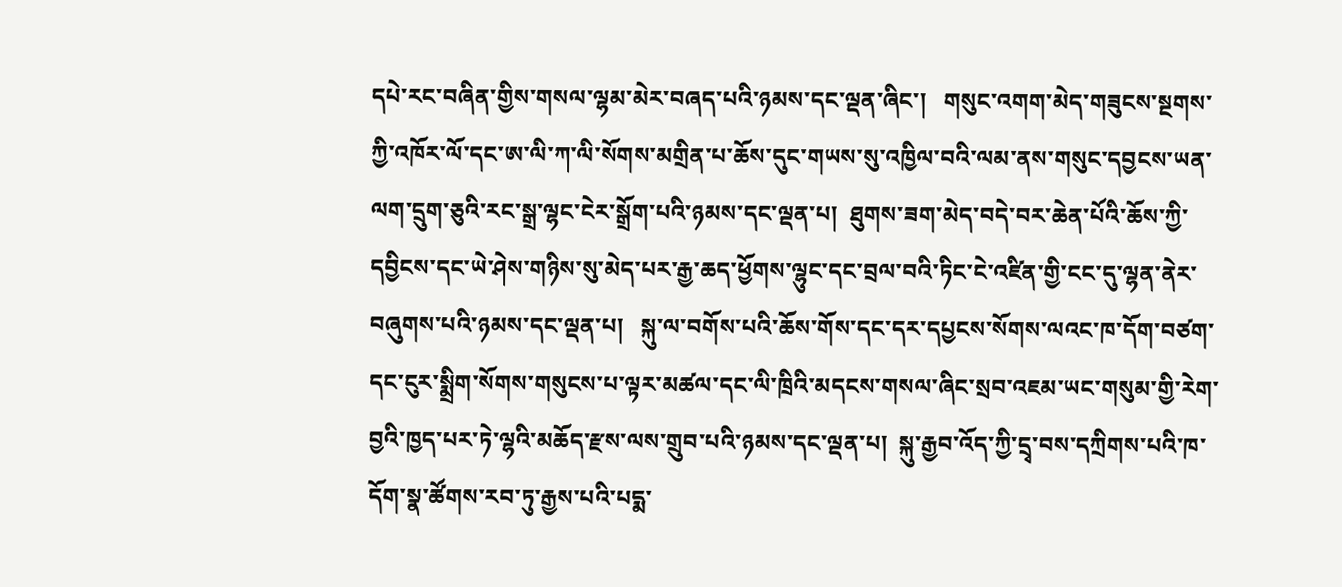དཔེ་རང་བཞིན་གྱིས་གསལ་ལྷམ་མེར་བཞད་པའི་ཉམས་དང་ལྡན་ཞིང་།   གསུང་འགག་མེད་གཟུངས་སྔགས་ཀྱི་འཁོར་ལོ་དང་ཨ་ལི་ཀ་ལི་སོགས་མགྲིན་པ་ཆོས་དུང་གཡས་སུ་འཁྱིལ་བའི་ལམ་ནས་གསུང་དབྱངས་ཡན་ལག་དྲུག་ཅུའི་རང་སྒྲ་ལྷང་ངེར་སྒྲོག་པའི་ཉམས་དང་ལྡན་པ།  ཐུགས་ཟག་མེད་བདེ་བར་ཆེན་པོའི་ཆོས་ཀྱི་དབྱིངས་དང་ཡེ་ཤེས་གཉིས་སུ་མེད་པར་རྒྱ་ཆད་ཕྱོགས་ལྷུང་དང་བྲལ་བའི་ཏིང་ངེ་འཛིན་གྱི་ངང་དུ་ལྷན་ནེར་བཞུགས་པའི་ཉམས་དང་ལྡན་པ།   སྐུ་ལ་བགོས་པའི་ཆོས་གོས་དང་དར་དཔྱངས་སོགས་ལའང་ཁ་དོག་བཙག་དང་ངུར་སྨྲིག་སོགས་གསུངས་པ་ལྟར་མཚལ་དང་ལི་ཁྲིའི་མདངས་གསལ་ཞིང་སྲབ་འཇམ་ཡང་གསུམ་གྱི་རེག་བྱའི་ཁྱད་པར་ཏེ་ལྷའི་མཆོད་རྫས་ལས་གྲུབ་པའི་ཉམས་དང་ལྡན་པ།  སྐུ་རྒྱབ་འོད་ཀྱི་དྲྭ་བས་དཀྲིགས་པའི་ཁ་དོག་སྣ་ཚོགས་རབ་ཏུ་རྒྱས་པའི་པདྨ་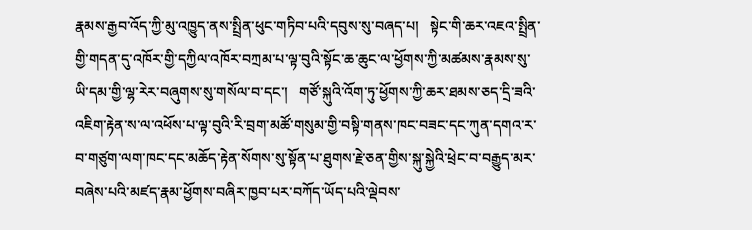རྣམས་རྒྱབ་འོད་ཀྱི་མུ་འཁྱུད་ནས་སྤྲིན་ཕུང་གཏིབ་པའི་དབུས་སུ་བཞད་པ།   སྟེང་གི་ཆར་འཇའ་སྤྲིན་གྱི་གདན་དུ་འཁོར་གྱི་དཀྱིལ་འཁོར་བཀྲམ་པ་ལྟ་བུའི་སྟོང་ཆ་ཆུང་ལ་ཕྱོགས་ཀྱི་མཚམས་རྣམས་སུ་ཡི་དམ་གྱི་ལྷ་རེར་བཞུགས་སུ་གསོལ་བ་དང་།   གཙོ་སྐུའི་འོག་ཏུ་ཕྱོགས་ཀྱི་ཆར་ཐམས་ཅད་དྲི་ཟའི་འཇིག་རྟེན་ས་ལ་འཕོས་པ་ལྟ་བུའི་རི་བྲག་མཚོ་གསུམ་གྱི་བསྟི་གནས་ཁང་བཟང་དང་ཀུན་དགའ་ར་བ་གཙུག་ལག་ཁང་དང་མཆོད་རྟེན་སོགས་སུ་སྟོན་པ་ཐུགས་རྗེ་ཅན་གྱིས་སྐུ་སྐྱེའི་ཕྲེང་བ་བརྒྱུད་མར་བཞེས་པའི་མཛད་རྣམ་ཕྱོགས་བཞིར་ཁྱབ་པར་བཀོད་ཡོད་པའི་ལྡེབས་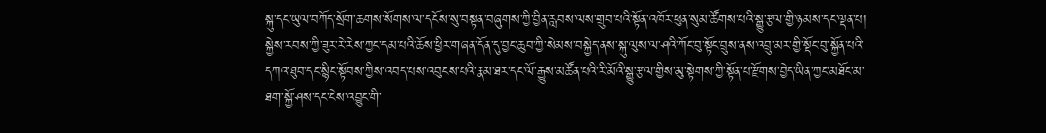སྐུ་དང་ཡུལ་བཀོད་སྲོག་ཆགས་སོགས་ལ་དངོས་སུ་བསྟན་བཞུགས་ཀྱི་བྱིན་རླབས་ལས་གྲུབ་པའི་སྟོན་འཁོར་ཕུན་སུམ་ཚོགས་པའི་སྒྱུ་རྩལ་གྱི་ཉམས་དང་ལྡན་པ།   སྐྱེས་རབས་ཀྱི་ཟུར་རེ་རེས་ཀྱང་དམ་པའི་ཆོས་ཕྱིར་གཞན་དོན་དུ་བྱང་ཆུབ་ཀྱི་སེམས་བསྐྱེད་ནས་སྐུ་ལུས་ལ་ཤའི་ཀོང་བུ་སྟོང་བྲུས་ནས་འབྲུ་མར་གྱི་སྡོང་བུ་སྐྱོན་པའི་དཀའ་ཐུབ་དང་སྙིང་སྟོབས་ཀྱིས་འབད་པས་འབུངས་པའི་རྣམ་ཐར་དང་ལོ་རྒྱུས་མཚོན་པའི་རི་མོའི་སྒྱུ་རྩལ་གྱིས་མུ་སྟེགས་ཀྱི་སྟོན་པ་རྫོགས་བྱེད་ཡིན་ཀྱང་མཐོང་མ་ཐག་སྐྱོ་ཤས་དང་ངེས་འབྱུང་གི་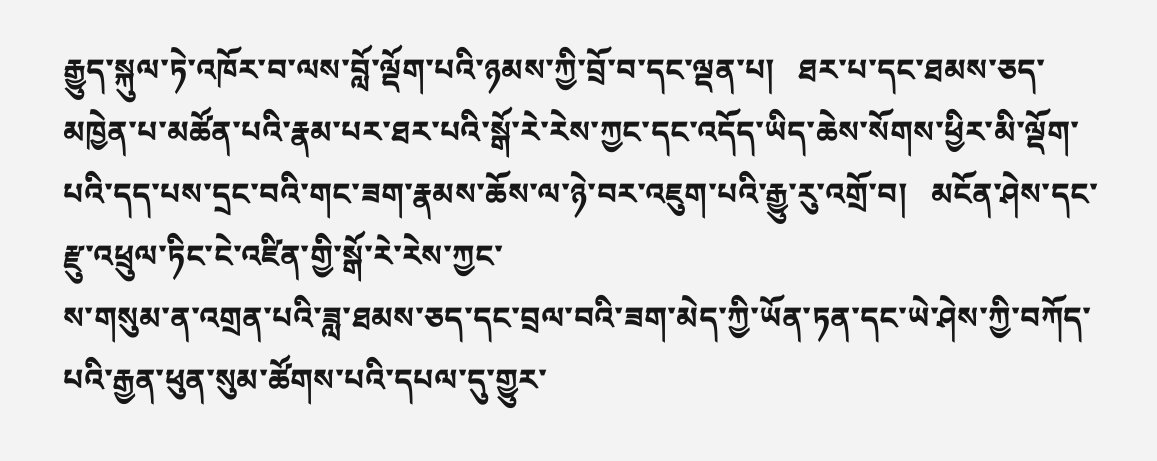རྒྱུད་སྐུལ་ཏེ་འཁོར་བ་ལས་བློ་ལྡོག་པའི་ཉམས་ཀྱི་བྲོ་བ་དང་ལྡན་པ།   ཐར་པ་དང་ཐམས་ཅད་མཁྱེན་པ་མཚོན་པའི་རྣམ་པར་ཐར་པའི་སྒོ་རེ་རེས་ཀྱང་དང་འདོད་ཡིད་ཆེས་སོགས་ཕྱིར་མི་ལྡོག་པའི་དད་པས་དྲང་བའི་གང་ཟག་རྣམས་ཆོས་ལ་ཉེ་བར་འཇུག་པའི་རྒྱུ་རུ་འགྲོ་བ།   མངོན་ཤེས་དང་རྫུ་འཕྲུལ་ཏིང་ངེ་འཛིན་གྱི་སྒོ་རེ་རེས་ཀྱང་
ས་གསུམ་ན་འགྲན་པའི་ཟླ་ཐམས་ཅད་དང་བྲལ་བའི་ཟག་མེད་ཀྱི་ཡོན་ཏན་དང་ཡེ་ཤེས་ཀྱི་བཀོད་པའི་རྒྱན་ཕུན་སུམ་ཚོགས་པའི་དཔལ་དུ་གྱུར་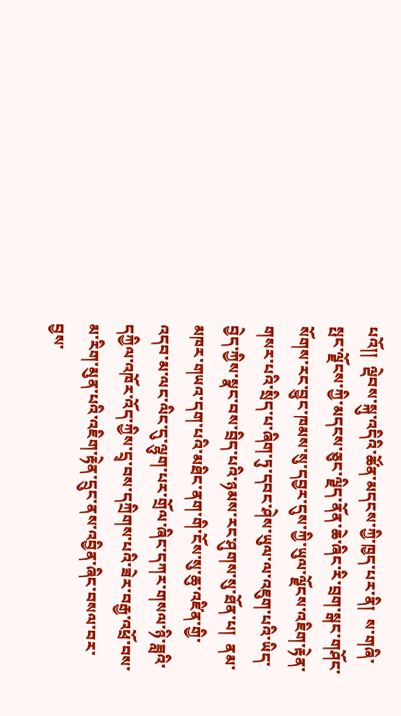པའོ།།  ལྡེབས་སྐུ་འདིའི་ཚོན་མདངས་ཀྱི་ཁྱད་པར་ནི།  ས་གཞི་སྤང་ལྗོངས་ཀྱི་མདངས་ཅུང་ལྗིད་ནོན་ཆེ་ཞིང་རི་བྲག་སྒང་གཤོང་སོགས་རང་བྱུང་ཁམས་སུ་དབྱར་དུས་ཀྱི་ཡུལ་ལྗོངས་འཇིག་རྟེན་གསར་པའི་སྲིད་པ་ཞིག་ཏུ་དབང་ཤེས་ཡུལ་ལ་འཇུག་པའི་ཡིད་བྱེད་ཀྱིས་སྣང་བས་བྲིད་པའི་ཉམས་རང་ཤུགས་སུ་ཐོན་པ།  ནམ་མཁར་གཡའ་དག་པའི་མཐིང་ནག་གི་ངོས་སུ་ཆུ་འཛིན་གྱི་འདབ་མ་ལང་ལིང་དུ་ལྷུག་པར་གྲོལ་ཞིང་དཀར་གསལ་ཉི་ཟླའི་དཀྱིལ་འཁོར་འོད་ཀྱིས་དྲྭ་བས་དཀྲིགས་པའི་ཟེར་བརྒྱ་འཕྲོ་བས་མ་རིག་མུན་པའི་འཇིག་རྟེན་དྲུང་ནས་འབྱིན་ཞིང་བསལ་བར་བྱས་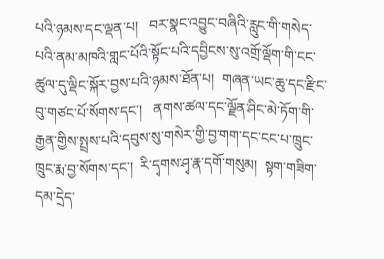པའི་ཉམས་དང་ལྡན་པ།   བར་སྣང་འབྱུང་བཞིའི་རླུང་གི་གསེད་པའི་ནམ་མཁའི་གླང་པོའི་སྟོང་པའི་དབྱིངས་སུ་འགྲོ་ལྡོག་གི་ངང་ཚུལ་དུ་ལྡིང་སྐོར་བྱས་པའི་ཉམས་ཐོན་པ།  གཞན་ཡང་ཆུ་དང་རྫིང་བུ་གཙང་པོ་སོགས་དང་།   ནགས་ཚལ་དང་ལྗོན་ཤིང་མེ་ཏོག་གི་རྒྱན་གྱིས་སྤྲས་པའི་དབུས་སུ་གསེར་གྱི་བྱ་གག་དང་ངང་པ་ཁྲུང་ཁྲུང་རྨ་བྱ་སོགས་དང་།  རི་དྭགས་ཤྭ་རྣ་དགོ་གསུམ།  སྟག་གཟིག་དམ་དྲེད་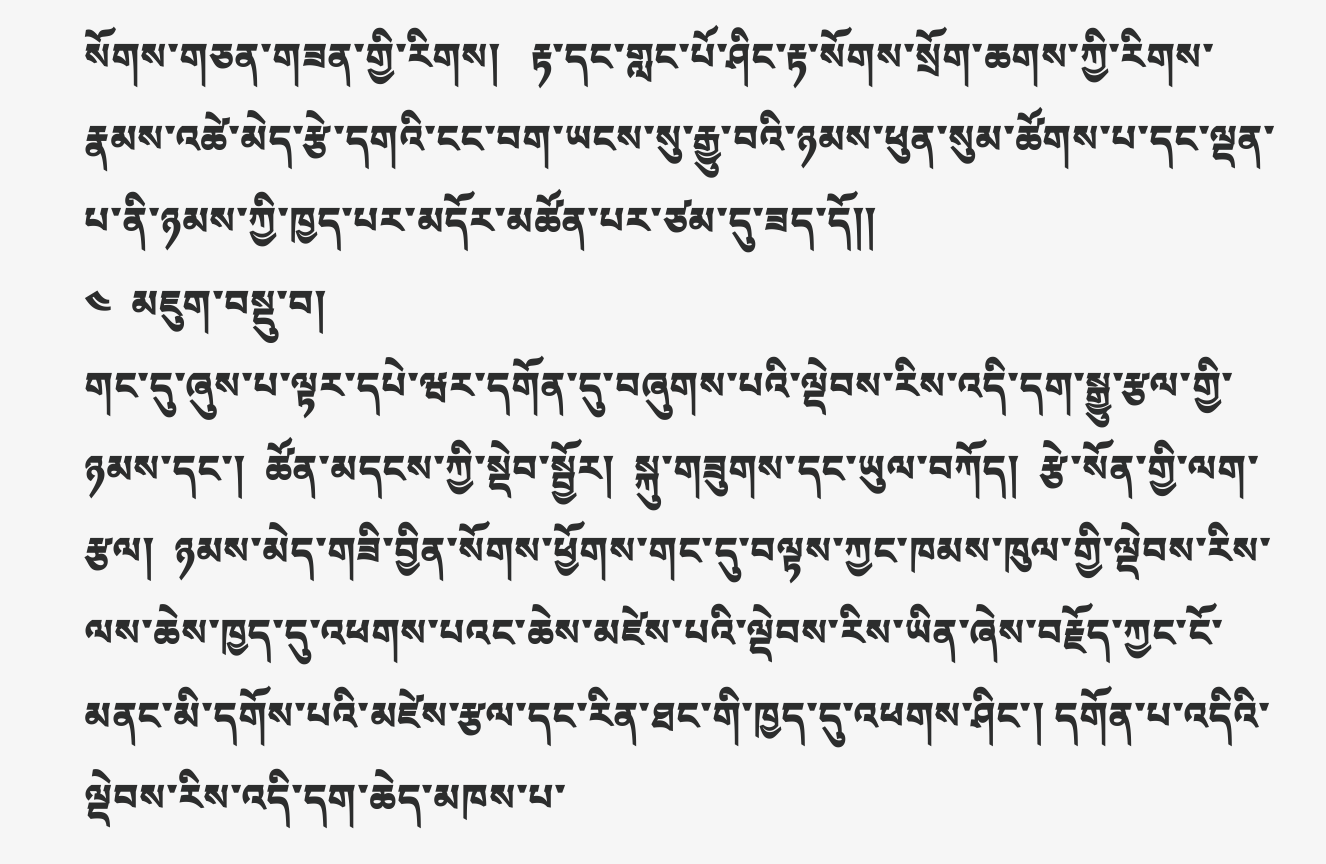སོགས་གཅན་གཟན་གྱི་རིགས།   རྟ་དང་གླང་པོ་ཤིང་རྟ་སོགས་སྲོག་ཆགས་ཀྱི་རིགས་རྣམས་འཚེ་མེད་རྩེ་དགའི་ངང་བག་ཡངས་སུ་རྒྱུ་བའི་ཉམས་ཕུན་སུམ་ཚོགས་པ་དང་ལྡན་པ་ནི་ཉམས་ཀྱི་ཁྱད་པར་མདོར་མཚོན་པར་ཙམ་དུ་ཟད་དོ།།
༤  མཇུག་བསྡུ་བ།
གང་དུ་ཞུས་པ་ལྟར་དཔེ་ཝར་དགོན་དུ་བཞུགས་པའི་ལྡེབས་རིས་འདི་དག་སྒྱུ་རྩལ་གྱི་ཉམས་དང་།  ཚོན་མདངས་ཀྱི་སྡེབ་སྦྱོར།  སྐུ་གཟུགས་དང་ཡུལ་བཀོད།  རྩེ་སོན་གྱི་ལག་རྩལ།  ཉམས་མེད་གཟི་བྱིན་སོགས་ཕྱོགས་གང་དུ་བལྟས་ཀྱང་ཁམས་ཁུལ་གྱི་ལྡེབས་རིས་ལས་ཆེས་ཁྱད་དུ་འཕགས་པའང་ཆེས་མཛེས་པའི་ལྡེབས་རིས་ཡིན་ཞེས་བརྗོད་ཀྱང་ངོ་མནང་མི་དགོས་པའི་མཛེས་རྩལ་དང་རིན་ཐང་གི་ཁྱད་དུ་འཕགས་ཤིང་། དགོན་པ་འདིའི་ལྡེབས་རིས་འདི་དག་ཆེད་མཁས་པ་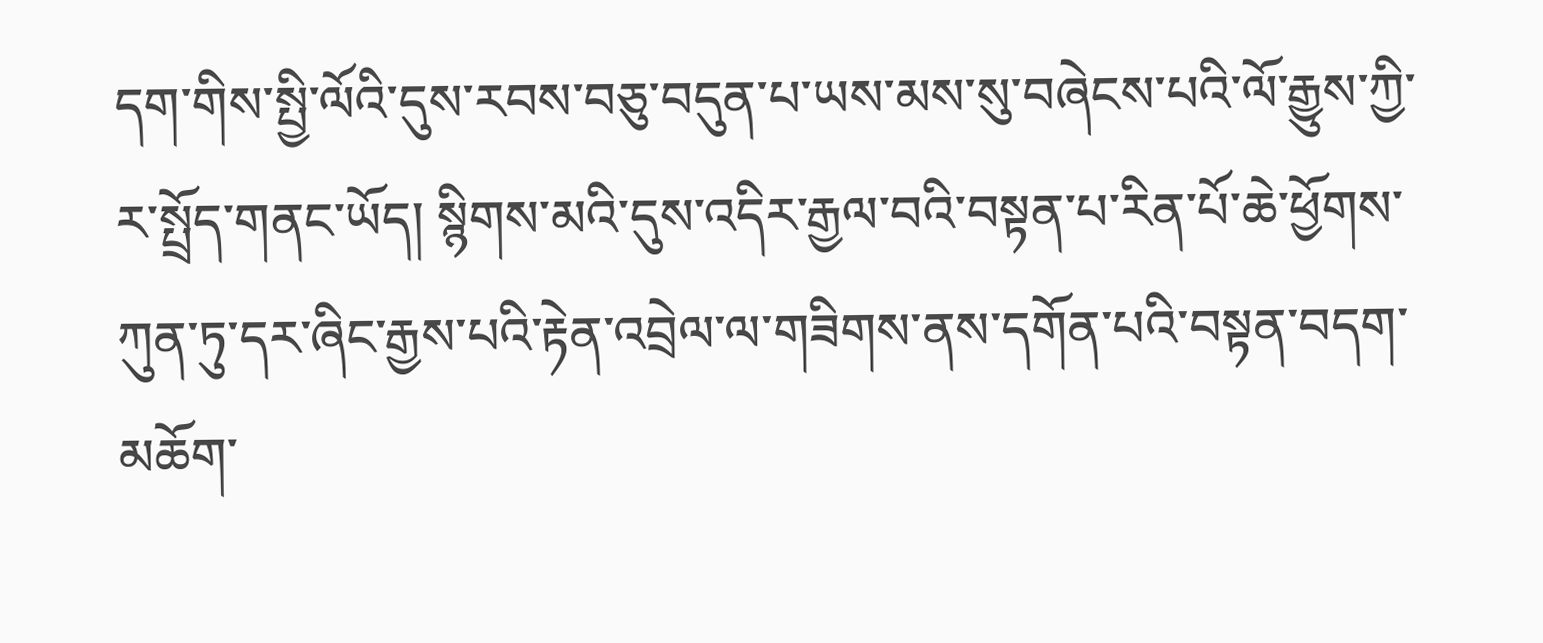དག་གིས་སྤྱི་ལོའི་དུས་རབས་བཅུ་བདུན་པ་ཡས་མས་སུ་བཞེངས་པའི་ལོ་རྒྱུས་ཀྱི་ར་སྤྲོད་གནང་ཡོད། སྙིགས་མའི་དུས་འདིར་རྒྱལ་བའི་བསྟན་པ་རིན་པོ་ཆེ་ཕྱོགས་ཀུན་ཏུ་དར་ཞིང་རྒྱས་པའི་རྟེན་འབྲེལ་ལ་གཟིགས་ནས་དགོན་པའི་བསྟན་བདག་མཆོག་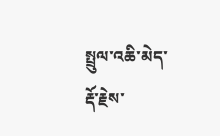སྤྲུལ་འཆི་མེད་རྡོ་རྗེས་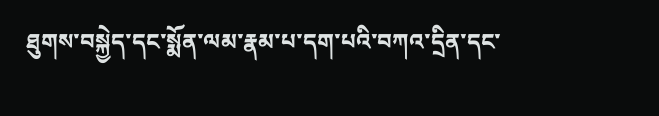ཐུགས་བསྐྱེད་དང་སྨོན་ལམ་རྣམ་པ་དག་པའི་བཀའ་དྲིན་དང་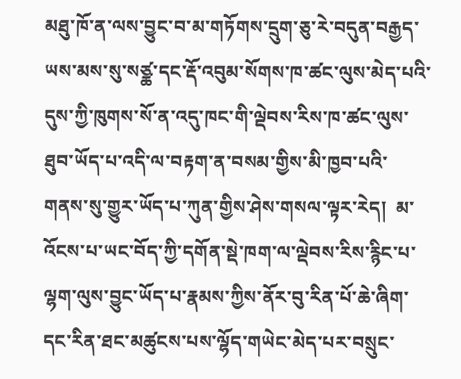མཐུ་ཁོ་ན་ལས་བྱུང་བ་མ་གཏོགས་དྲུག་ཅུ་རེ་བདུན་བརྒྱད་ཡས་མས་སུ་སཙྪ་དང་རྡོ་འབུམ་སོགས་ཁ་ཚང་ལུས་མེད་པའི་དུས་ཀྱི་ཁུགས་སོ་ན་འདུ་ཁང་གི་ལྡེབས་རིས་ཁ་ཚང་ལུས་ཐུབ་ཡོད་པ་འདི་ལ་བརྟག་ན་བསམ་གྱིས་མི་ཁྱབ་པའི་གནས་སུ་གྱུར་ཡོད་པ་ཀུན་གྱིས་ཤེས་གསལ་ལྟར་རེད།  མ་འོངས་པ་ཡང་བོད་ཀྱི་དགོན་སྡེ་ཁག་ལ་ལྡེབས་རིས་རྙིང་པ་ལྷག་ལུས་བྱུང་ཡོད་པ་རྣམས་ཀྱིས་ནོར་བུ་རིན་པོ་ཆེ་ཞིག་དང་རིན་ཐང་མཚུངས་པས་ལྷོད་གཡེང་མེད་པར་བསྲུང་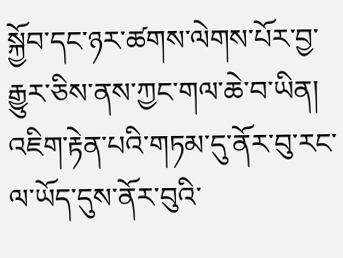སྐྱོབ་དང་ཉར་ཚགས་ལེགས་པོར་བྱ་རྒྱུར་ཅིས་ནས་ཀྱང་གལ་ཆེ་བ་ཡིན།  འཇིག་རྟེན་པའི་གཏམ་དུ་ནོར་བུ་རང་ལ་ཡོད་དུས་ནོར་བུའི་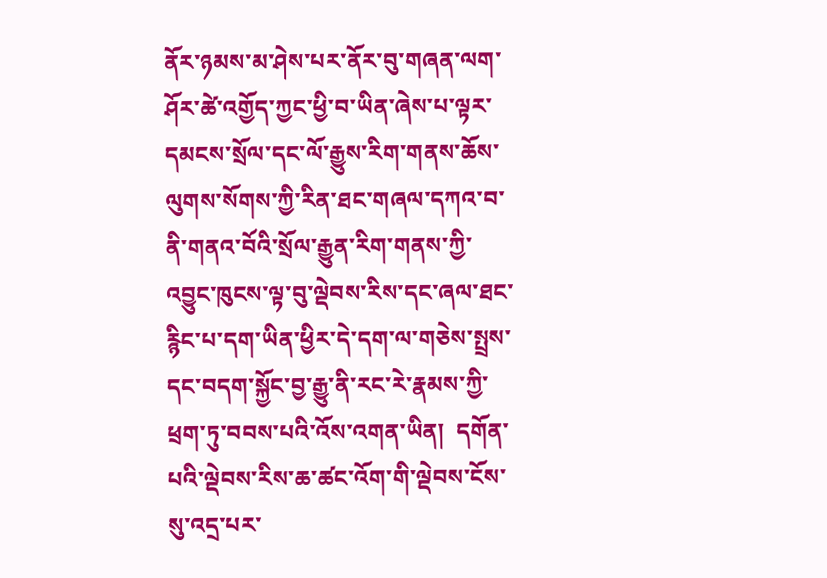ནོར་ཉམས་མ་ཤེས་པར་ནོར་བུ་གཞན་ལག་ཤོར་ཚེ་འགྱོད་ཀྱང་ཕྱི་བ་ཡིན་ཞེས་པ་ལྟར་དམངས་སྲོལ་དང་ལོ་རྒྱུས་རིག་གནས་ཆོས་ལུགས་སོགས་ཀྱི་རིན་ཐང་གཞལ་དཀའ་བ་ནི་གནའ་བོའི་སྲོལ་རྒྱུན་རིག་གནས་ཀྱི་འབྱུང་ཁུངས་ལྟ་བུ་ལྡེབས་རིས་དང་ཞལ་ཐང་རྙིང་པ་དག་ཡིན་ཕྱིར་དེ་དག་ལ་གཅེས་སྤྲས་དང་བདག་སྐྱོང་བྱ་རྒྱུ་ནི་རང་རེ་རྣམས་ཀྱི་ཕྲག་ཏུ་བབས་པའི་འོས་འགན་ཡིན།  དགོན་པའི་ལྡེབས་རིས་ཆ་ཚང་འོག་གི་ལྡེབས་ངོས་སུ་འདྲ་པར་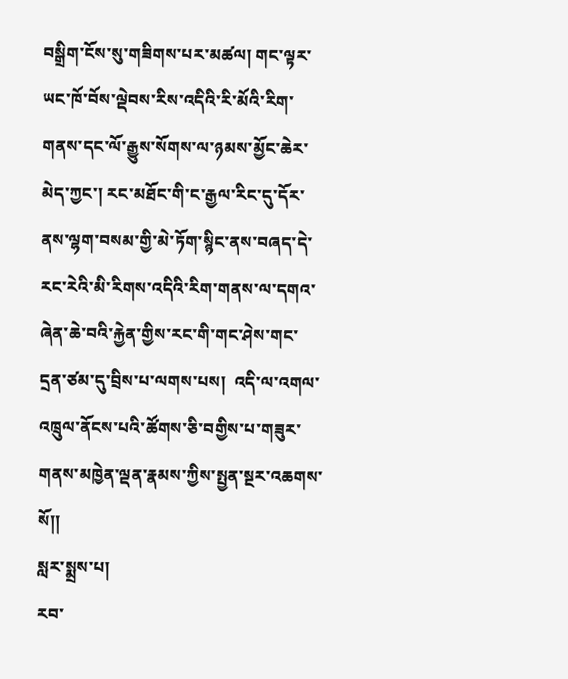བསྒྲིག་ངོས་སུ་གཟིགས་པར་མཚལ། གང་ལྟར་ཡང་ཁོ་བོས་ལྡེབས་རིས་འདིའི་རི་མོའི་རིག་གནས་དང་ལོ་རྒྱུས་སོགས་ལ་ཉམས་མྱོང་ཆེར་མེད་ཀྱང་། རང་མཐོང་གི་ང་རྒྱལ་རིང་དུ་དོར་ནས་ལྷག་བསམ་གྱི་མེ་ཏོག་སྙིང་ནས་བཞད་དེ་རང་རེའི་མི་རིགས་འདིའི་རིག་གནས་ལ་དགའ་ཞེན་ཆེ་བའི་རྐྱེན་གྱིས་རང་གི་གང་ཤེས་གང་དྲན་ཙམ་དུ་བྲིས་པ་ལགས་པས།  འདི་ལ་འགལ་འཁྲུལ་ནོངས་པའི་ཚོགས་ཅི་བགྱིས་པ་གཟུར་གནས་མཁྱེན་ལྡན་རྣམས་ཀྱིས་སྤྱན་སྔར་འཆགས་སོ།།
སླར་སྨྲས་པ།
རབ་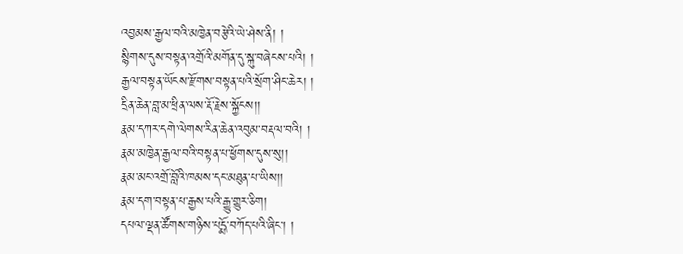འབྱམས་རྒྱལ་བའི་མཁྱེན་བརྩེའི་ཡེ་ཤེས་ནི། །
སྙིགས་དུས་བསྟན་འགྲོའི་མགོན་དུ་སྐུ་བཞེངས་པའི། །
རྒྱལ་བསྟན་ཡོངས་རྫོགས་བསྟན་པའི་སྲོག་ཤིང་ཆེར། །
དྲིན་ཆེན་བླ་མ་ཕྲིན་ལས་རྡོ་རྗེས་སྐྱོངས།།
རྣམ་དཀར་དགེ་ལེགས་རིན་ཆེན་འབུམ་བརྡལ་བའི། །
རྣམ་མཁྱེན་རྒྱལ་བའི་བསྟན་པ་ཕྱོགས་དུས་སུ།།
རྣམ་མང་འགྲོ་བློའི་ཁམས་དང་མཐུན་པ་ཡིས།།
རྣམ་དག་བསྟན་པ་རྒྱས་པའི་རྒྱུ་གྱུར་ཅིག།
དཔལ་ལྡན་ཚོགས་གཉིས་པདྨོ་བཀོད་པའི་ཞིང་། །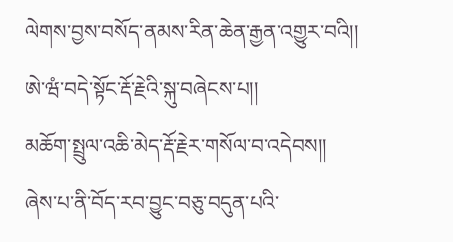ལེགས་བྱས་བསོད་ནམས་རིན་ཆེན་རྒྱན་འགྱུར་བའི།།
ཨེ་ཝཾ་བདེ་སྟོང་རྡོ་རྗེའི་སྐུ་བཞེངས་པ།།
མཆོག་སྤྲུལ་འཆི་མེད་རྡོ་རྗེར་གསོལ་བ་འདེབས།།
ཞེས་པ་ནི་བོད་རབ་བྱུང་བཅུ་བདུན་པའི་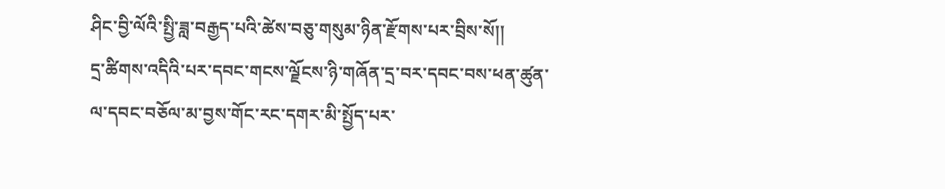ཤིང་བྱི་ལོའི་སྤྱི་ཟླ་བརྒྱད་པའི་ཚེས་བཅུ་གསུམ་ཉིན་རྫོགས་པར་བྲིས་སོ།།
དྲ་ཚིགས་འདིའི་པར་དབང་གངས་ལྗོངས་ཉི་གཞོན་དྲ་བར་དབང་བས་ཕན་ཚུན་ལ་དབང་བཅོལ་མ་བྱས་གོང་རང་དགར་མི་སྤྱོད་པར་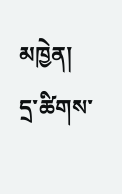མཁྱེན།
དྲ་ཚིགས་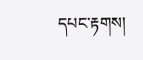དཔང་རྟགས།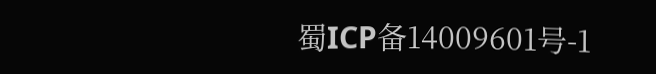蜀ICP备14009601号-1